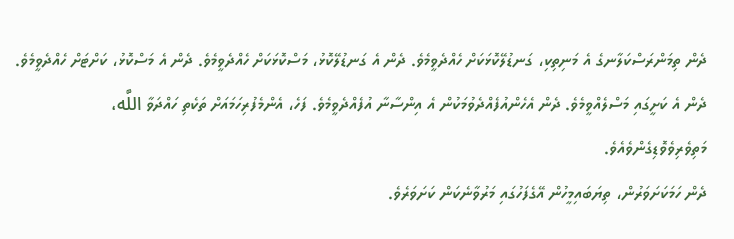ދެން ތިމަންރަސްކަލާނގެ އެ މަނިތިކި، ގަނޑުލޭކޮޅަކަށް ހެއްދެވީމެވެ. ދެން އެ ގަނޑުލޭކޮޅު، މަސްކޮޅަކަށް ހެއްދެވީމެވެ. ދެން އެ މަސްކޮޅު، ކަށްޓަށް ހެއްދެވީމެވެ. ދެން އެ ކަށީގައި މަސްލެއްވީމެވެ. ދެން އެހެންއުފެއްދެވުމަކުން އެ އިންސާނާ އުފެއްދެވީމެވެ. ފަހެ، އެންމެފުރިހަމައަށް ތަކެތި ހައްދަވާ اللَّه، މަތިވެރިވެވޮޑިގެންވެއެވެ.
ދެން ހަމަކަށަވަރުން، ތިޔަބައިމީހުން އޭގެފަހުގައި މަރުވާނެކަން ކަށަވަރެވެ.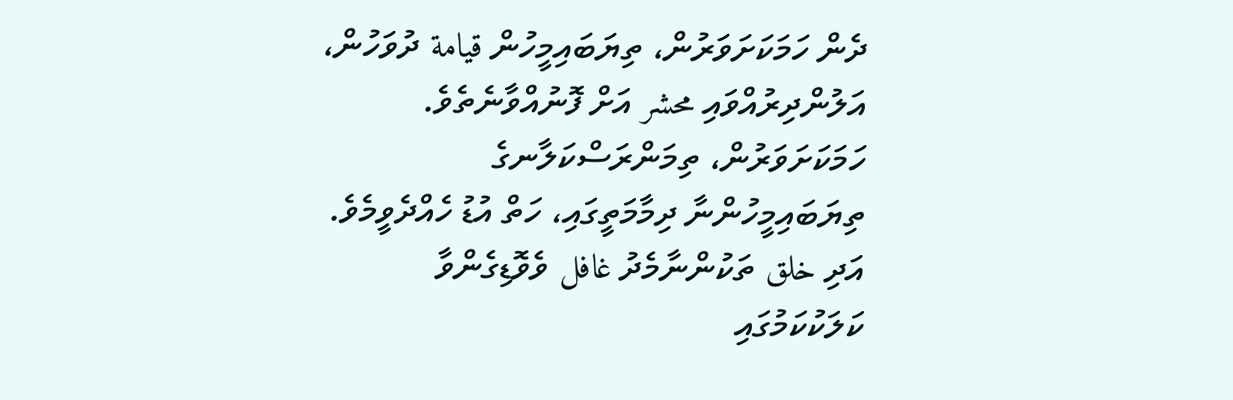ދެން ހަމަކަށަވަރުން، ތިޔަބައިމީހުން قيامة ދުވަހުން، އަލުންދިރުއްވައި محشر އަށް ފޮނުއްވާނެތެވެ.
ހަމަކަށަވަރުން، ތިމަންރަސްކަލާނގެ ތިޔަބައިމީހުންނާ ދިމާމަތީގައި، ހަތް އުޑު ހެއްދެވީމެވެ. އަދި خلق ތަކުންނާމެދު غافل ވެވޮޑިގެންވާ ކަލަކުކަމުގައި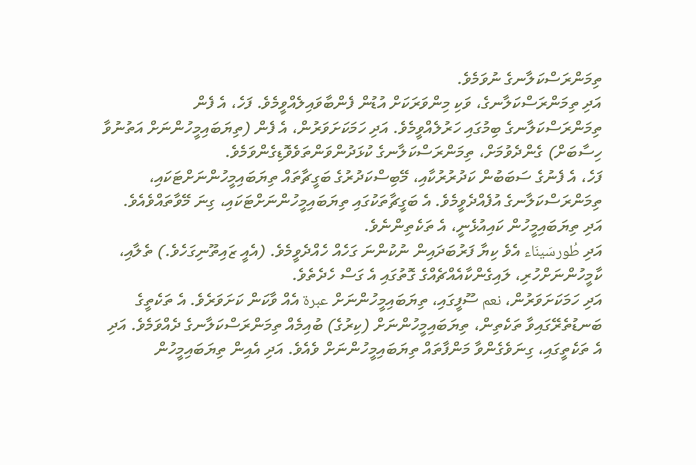ތިމަންރަސްކަލާނގެ ނުވަމެވެ.
އަދި ތިމަންރަސްކަލާނގެ، ވަކި މިންވަރަކަށް އުޑުން ފެންބާވައިލެއްވީމެވެ. ފަހެ، އެ ފެން ތިމަންރަސްކަލާނގެ ބިމުގައި ހަރުލެއްވީމެވެ. އަދި ހަމަކަށަވަރުން، އެ ފެން (ތިޔަބައިމީހުންނަށް އަތުނުވާ ހިސާބަށް) ގެންދެވުމަށް، ތިމަންރަސްކަލާނގެ ކުޅަދުންވަންތަވެވޮޑިގެންވަމެވެ.
ފަހެ، އެ ފެނުގެ ސަބަބުން ކަދުރުރުކާއި، މޭބިސްކަދުރުގެ ބަގީޗާތައް ތިޔަބައިމީހުންނަށްޓަކައި، ތިމަންރަސްކަލާނގެ އުފެއްދެވީމެވެ. އެ ބަގީޗާތަކުގައި ތިޔަބައިމީހުންނަށްޓަކައި، ގިނަ މޭވާތައްވެއެވެ. އަދި ތިޔަބައިމީހުން ކައިއުޅެނީ، އެ ތަކެތިންނެވެ.
އަދި طُورسَينَاء އެވެ ކިޔާ ފަރުބަދައިން ނުކުންނަ ގަހެއް ހެއްދެވީމެވެ. (އެއީ ޒައިތޫނިގަހެވެ.) ތެލާއި، ކާމީހުންނަށްހުރި، ލައިގެންކާއެއްޗެއްގެ ގޮތުގައި އެ ގަސް ހެދެތެވެ.
އަދި ހަމަކަށަވަރުން، نعم ސޫފީގައި، ތިޔަބައިމީހުންނަށް عبرة އެއް ވާކަން ކަށަވަރެވެ. އެ ތަކެތީގެ ބަނޑުތެރޭގައިވާ ތަކެތިން، ތިޔަބައިމީހުންނަށް (ކިރުގެ) ބުއިމެއް ތިމަންރަސްކަލާނގެ ދެއްވަމެވެ. އަދި އެ ތަކެތީގައި، ގިނަވެގެންވާ މަންފާތައް ތިޔަބައިމީހުންނަށް ވެއެވެ. އަދި އެއިން ތިޔަބައިމީހުން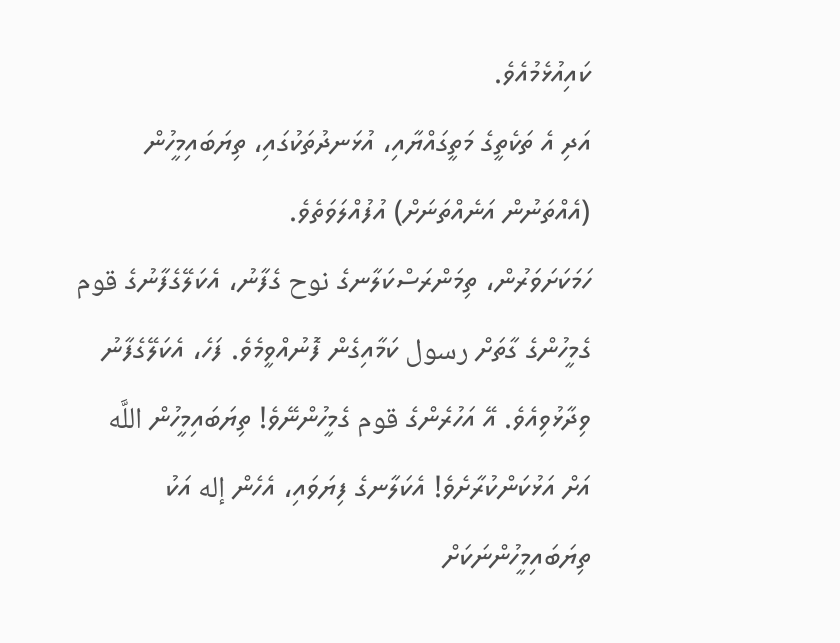ކައިއުޅެމުއެވެ.
އަދި އެ ތަކެތީގެ މަތީގައްޔާއި، އުޅަނދުތަކުގައި، ތިޔަބައިމީހުން (އެއްތަނުން އަނެއްތަނަށް) އުފުއްލަވަތެވެ.
ހަމަކަށަވަރުން، ތިމަންރަސްކަލާނގެ نوح ގެފާނު، އެކަލޭގެފާނުގެ قوم ގެމީހުންގެ ގާތަށް رسول ކަމާއިގެން ފޮނުއްވީމެވެ. ފަހެ، އެކަލޭގެފާނު ވިދާޅުވިއެވެ. އޭ އަހުރެންގެ قوم ގެމީހުންނޭވެ! ތިޔަބައިމީހުން اللَّه އަށް އަޅުކަންކުރާށެވެ! އެކަލާނގެ ފިޔަވައި، އެހެން إله އަކު ތިޔަބައިމީހުންނަކަށް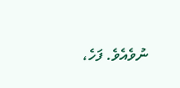ނުވެއެވެ. ފަހެ،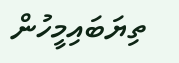ތިޔަބައިމީހުން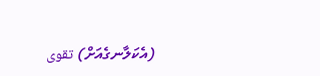(އެކަލާނގެއަށް) تقوى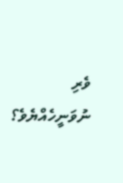ވެރި ނުވަނީހެއްޔެވެ؟